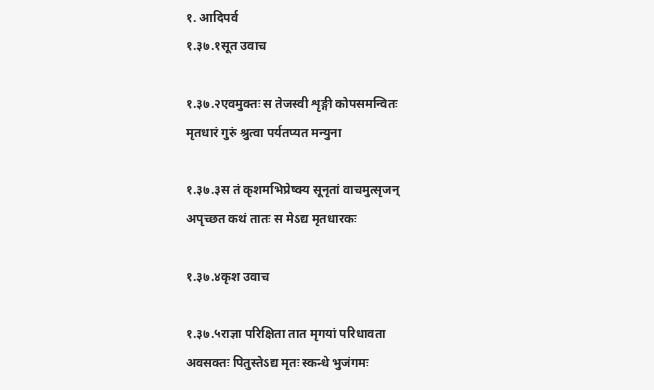१. आदिपर्व
१.३७.१सूत उवाच

१.३७.२एवमुक्तः स तेजस्वी शृङ्गी कोपसमन्वितः
मृतधारं गुरुं श्रुत्वा पर्यतप्यत मन्युना

१.३७.३स तं कृशमभिप्रेष्क्य सूनृतां वाचमुत्सृजन्
अपृच्छत कथं तातः स मेऽद्य मृतधारकः

१.३७.४कृश उवाच

१.३७.५राज्ञा परिक्षिता तात मृगयां परिधावता
अवसक्तः पितुस्तेऽद्य मृतः स्कन्धे भुजंगमः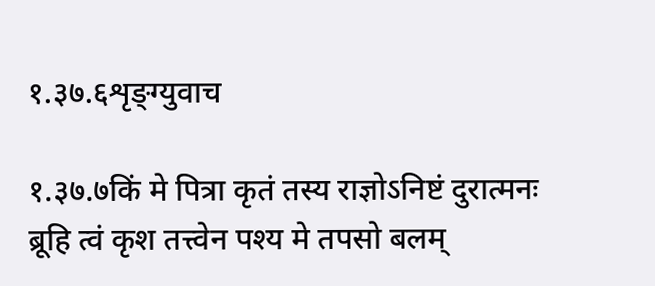१.३७.६शृङ्ग्युवाच

१.३७.७किं मे पित्रा कृतं तस्य राज्ञोऽनिष्टं दुरात्मनः
ब्रूहि त्वं कृश तत्त्वेन पश्य मे तपसो बलम्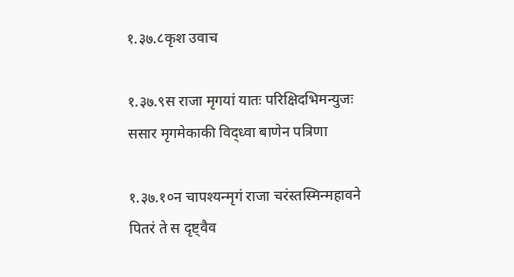१.३७.८कृश उवाच

१.३७.९स राजा मृगयां यातः परिक्षिदभिमन्युजः
ससार मृगमेकाकी विद्ध्वा बाणेन पत्रिणा

१.३७.१०न चापश्यन्मृगं राजा चरंस्तस्मिन्महावने
पितरं ते स दृष्ट्वैव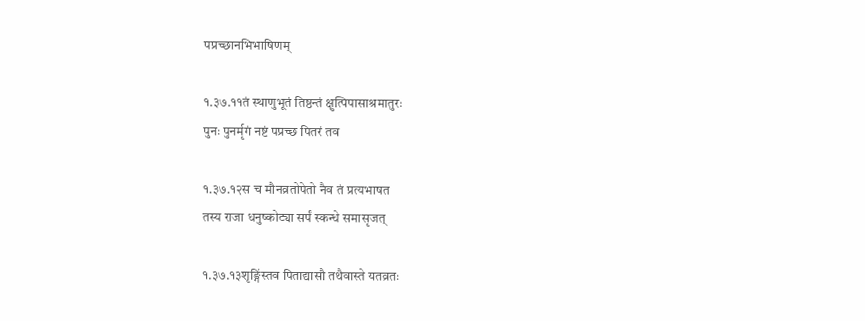पप्रच्छानभिभाषिणम्

१.३७.११तं स्थाणुभूतं तिष्ठन्तं क्षुत्पिपासाश्रमातुरः
पुनः पुनर्मृगं नष्टं पप्रच्छ पितरं तव

१.३७.१२स च मौनव्रतोपेतो नैव तं प्रत्यभाषत
तस्य राजा धनुष्कोट्या सर्पं स्कन्धे समासृजत्

१.३७.१३शृङ्गिंस्तव पिताद्यासौ तथैवास्ते यतव्रतः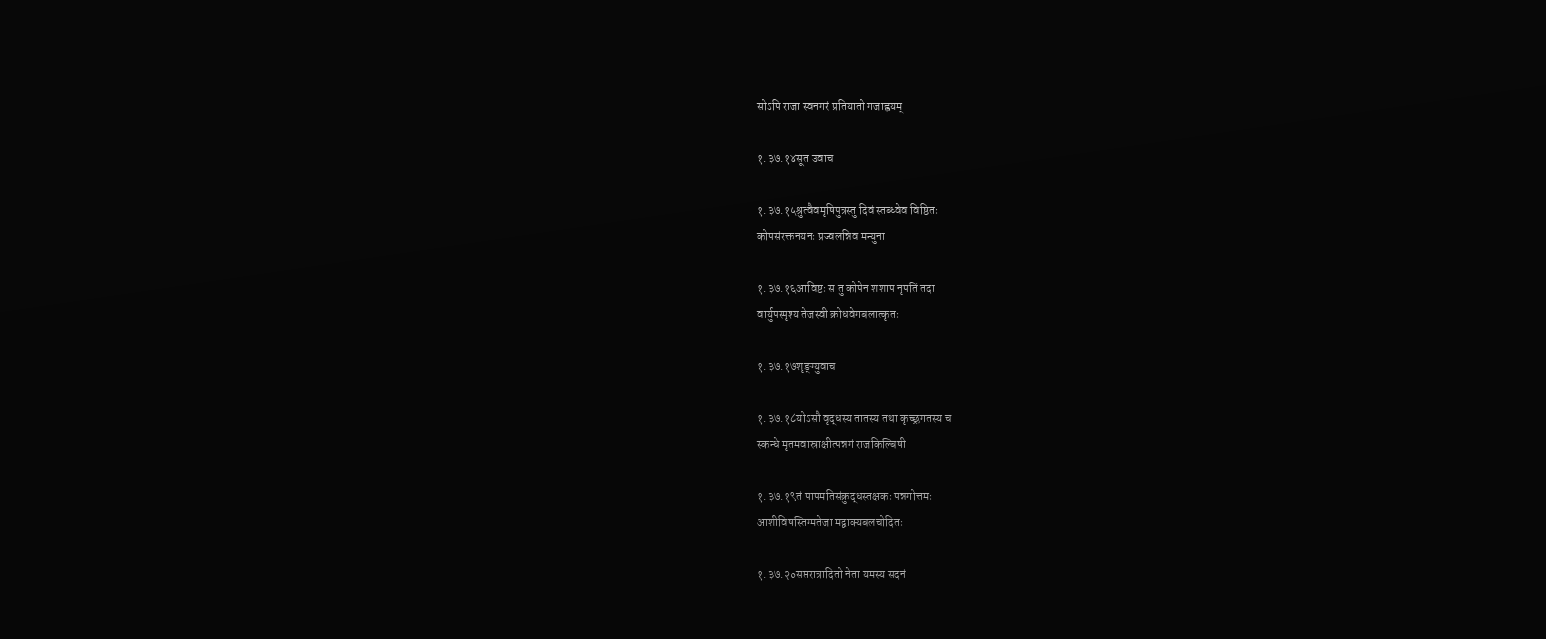सोऽपि राजा स्वनगरं प्रतियातो गजाह्वयम्

१.३७.१४सूत उवाच

१.३७.१५श्रुत्वैवमृषिपुत्रस्तु दिवं स्तब्ध्वेव विष्ठितः
कोपसंरक्तनयनः प्रज्वलन्निव मन्युना

१.३७.१६आविष्टः स तु कोपेन शशाप नृपतिं तदा
वार्युपस्पृश्य तेजस्वी क्रोधवेगबलात्कृतः

१.३७.१७शृङ्ग्युवाच

१.३७.१८योऽसौ वृद्धस्य तातस्य तथा कृच्छ्रगतस्य च
स्कन्धे मृतमवास्राक्षीत्पन्नगं राजकिल्बिषी

१.३७.१९तं पापमतिसंक्रुद्धस्तक्षकः पन्नगोत्तमः
आशीविषस्तिग्मतेजा मद्वाक्यबलचोदितः

१.३७.२०सप्तरात्रादितो नेता यमस्य सदनं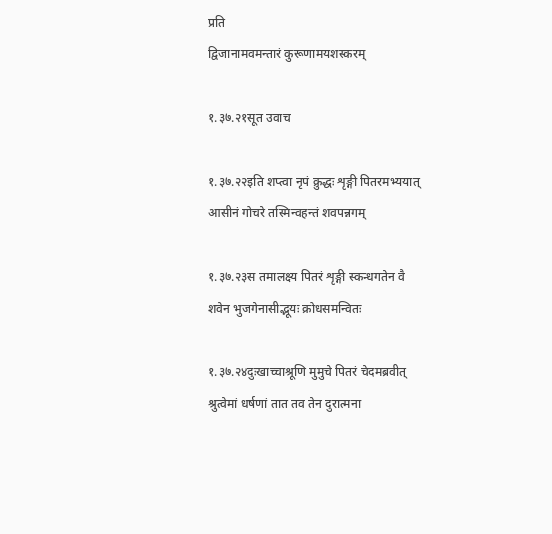प्रति
द्विजानामवमन्तारं कुरूणामयशस्करम्

१.३७.२१सूत उवाच

१.३७.२२इति शप्त्वा नृपं क्रुद्धः शृङ्गी पितरमभ्ययात्
आसीनं गोचरे तस्मिन्वहन्तं शवपन्नगम्

१.३७.२३स तमालक्ष्य पितरं शृङ्गी स्कन्धगतेन वै
शवेन भुजगेनासीद्भूयः क्रोधसमन्वितः

१.३७.२४दुःखाच्चाश्रूणि मुमुचे पितरं चेदमब्रवीत्
श्रुत्वेमां धर्षणां तात तव तेन दुरात्मना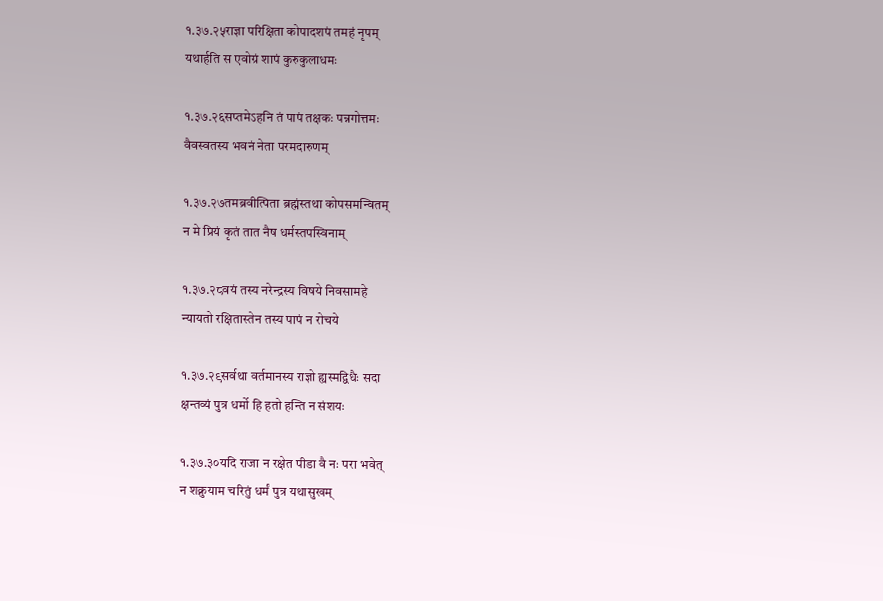१.३७.२५राज्ञा परिक्षिता कोपादशपं तमहं नृपम्
यथार्हति स एवोग्रं शापं कुरुकुलाधमः

१.३७.२६सप्तमेऽहनि तं पापं तक्षकः पन्नगोत्तमः
वैवस्वतस्य भवनं नेता परमदारुणम्

१.३७.२७तमब्रवीत्पिता ब्रह्मंस्तथा कोपसमन्वितम्
न मे प्रियं कृतं तात नैष धर्मस्तपस्विनाम्

१.३७.२८वयं तस्य नरेन्द्रस्य विषये निवसामहे
न्यायतो रक्षितास्तेन तस्य पापं न रोचये

१.३७.२९सर्वथा वर्तमानस्य राज्ञो ह्यस्मद्विधैः सदा
क्षन्तव्यं पुत्र धर्मो हि हतो हन्ति न संशयः

१.३७.३०यदि राजा न रक्षेत पीडा वै नः परा भवेत्
न शक्नुयाम चरितुं धर्मं पुत्र यथासुखम्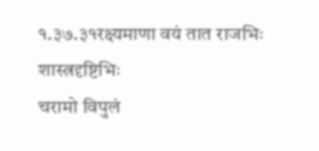१.३७.३१रक्ष्यमाणा वयं तात राजभिः शास्त्रदृष्टिभिः
चरामो विपुलं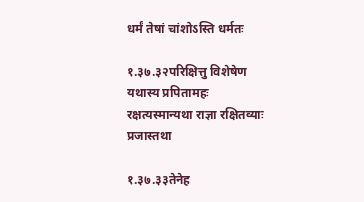धर्मं तेषां चांशोऽस्ति धर्मतः

१.३७.३२परिक्षित्तु विशेषेण यथास्य प्रपितामहः
रक्षत्यस्मान्यथा राज्ञा रक्षितव्याः प्रजास्तथा

१.३७.३३तेनेह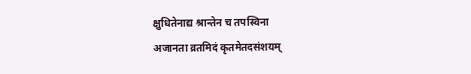क्षुधितेनाद्य श्रान्तेन च तपस्विना
अजानता व्रतमिदं कृतमेतदसंशयम्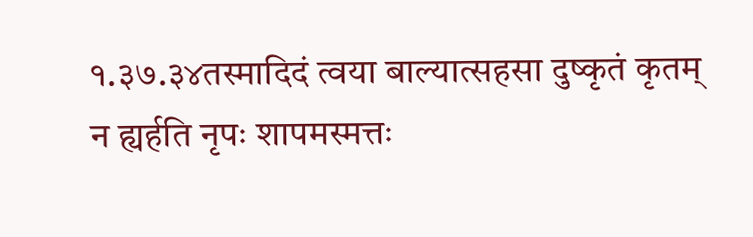१.३७.३४तस्मादिदं त्वया बाल्यात्सहसा दुष्कृतं कृतम्
न ह्यर्हति नृपः शापमस्मत्तः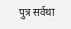पुत्र सर्वथा